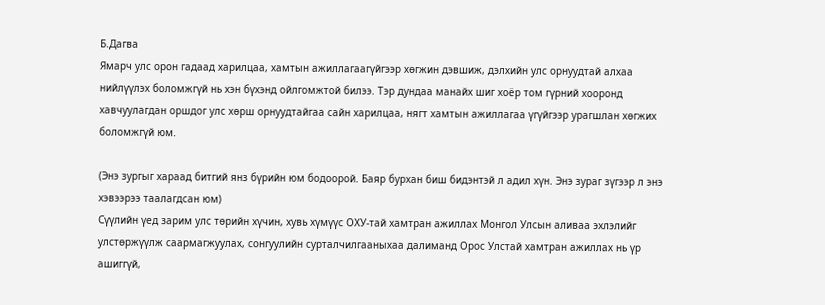Б.Дагва
Ямарч улс орон гадаад харилцаа, хамтын ажиллагаагүйгээр хөгжин дэвшиж, дэлхийн улс орнуудтай алхаа нийлүүлэх боломжгүй нь хэн бүхэнд ойлгомжтой билээ. Тэр дундаа манайх шиг хоёр том гүрний хооронд хавчуулагдан оршдог улс хөрш орнуудтайгаа сайн харилцаа, нягт хамтын ажиллагаа үгүйгээр урагшлан хөгжих боломжгүй юм.

(Энэ зургыг хараад битгий янз бүрийн юм бодоорой. Баяр бурхан биш бидэнтэй л адил хүн. Энэ зураг зүгээр л энэ хэвээрээ таалагдсан юм)
Сүүлийн үед зарим улс төрийн хүчин, хувь хүмүүс ОХУ-тай хамтран ажиллах Монгол Улсын аливаа эхлэлийг улстөржүүлж саармагжуулах, сонгуулийн сурталчилгааныхаа далиманд Орос Улстай хамтран ажиллах нь үр ашиггүй,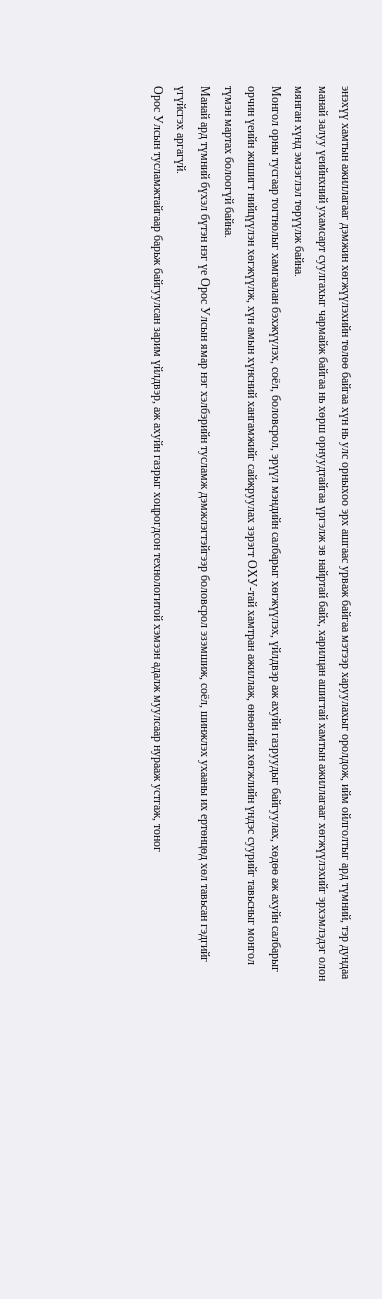энэхүү хамтын ажиллагааг дэмжин хөгжүүлэхийн төлөө байгаа хүн нь улс орныхоо эрх ашгаас урваж байгаа мэтээр харуулахыг оролдож, ийм ойлголтыг ард түмний, тэр дундаа манай залуу үеийнхний ухамсарт суулгахыг чармайж байгаа нь хөрш орнуудтайгаа үргэлж эв найртай байх, харилцан ашигтай хамтын ажиллагааг хөгжүүлэхийг эрхэмлэдэг олон мянган хүнд эмзэглэл төрүүлж байна.
Монгол орны тусгаар тогтнолыг хамгаалан бэхжүүлэх, соёл, боловсрол, эрүүл мэндийн салбарыг хөгжүүлэх, үйлдвэр аж ахуйн газруудыг байгуулах, хөдөө аж ахуйн салбарыг орчин үеийн жишигт нийцүүлэн хөгжүүлж, хүн амын хүнсний хангамжийг сайжруулах зэрэгт ОХУ-тай хамтран ажиллаж, өнөөгийн хөгжлийн үндэс суурийг тавьсныг монгол түмэн мартах болоогүй байна.
Манай ард түмний бүхэл бүтэн нэг үе Орос Улсын ямар нэг хэлбэрийн тусламж дэмжлэгтэйгээр боловсрол эзэмшиж, соёл, шинжлэх ухааны их ертөнцөд хөл тавьсан гэдгийг үгүйсгэх аргагүй.
Орос Улсын тусламжтайгаар барьж байгуулсан зарим үйлдвэр, аж ахуйн газрыг хоцрогдсон технологитой хэмээн адалж муулсаар нурааж устгаж, тоног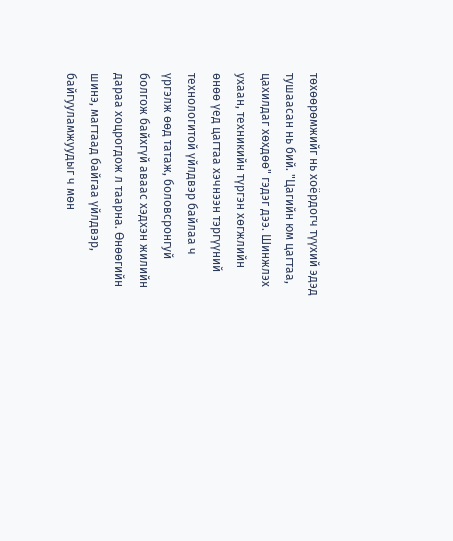төхөөрөмжийг нь хоёрдогч түүхий эдэд тушаасан нь бий. "Цагийн юм цагтаа, цахилдаг хөхдөө" гэдэг дээ. Шинжлэх ухаан, техникийн түргэн хөгжлийн өнөө үед цагтаа хэчнээн тэргүүний технологитой үйлдвэр байлаа ч үргэлж өөд татаж, боловсронгуй болгож байхгүй аваас хэдхэн жилийн дараа хоцрогдож л таарна. Өнөөгийн шинэ, магтаад байгаа үйлдвэр, байгууламжуудыг ч мөн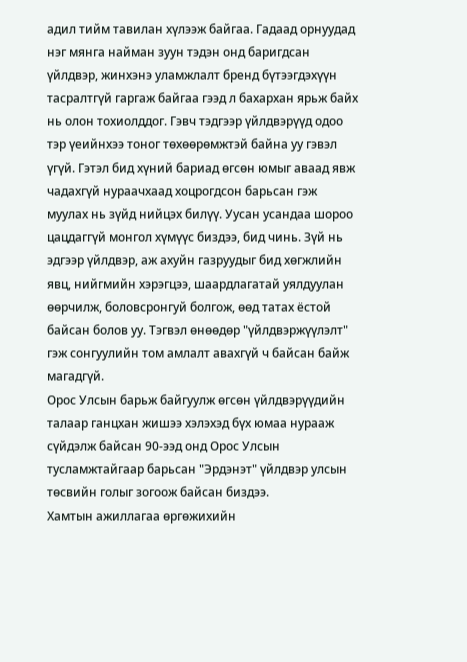адил тийм тавилан хүлээж байгаа. Гадаад орнуудад нэг мянга найман зуун тэдэн онд баригдсан үйлдвэр, жинхэнэ уламжлалт бренд бүтээгдэхүүн тасралтгүй гаргаж байгаа гээд л бахархан ярьж байх нь олон тохиолддог. Гэвч тэдгээр үйлдвэрүүд одоо тэр үеийнхээ тоног төхөөрөмжтэй байна уу гэвэл үгүй. Гэтэл бид хүний бариад өгсөн юмыг аваад явж чадахгүй нураачхаад хоцрогдсон барьсан гэж муулах нь зүйд нийцэх билүү. Уусан усандаа шороо цацдаггүй монгол хүмүүс биздээ, бид чинь. Зүй нь эдгээр үйлдвэр, аж ахуйн газруудыг бид хөгжлийн явц, нийгмийн хэрэгцээ, шаардлагатай уялдуулан өөрчилж, боловсронгуй болгож, өөд татах ёстой байсан болов уу. Тэгвэл өнөөдөр "үйлдвэржүүлэлт" гэж сонгуулийн том амлалт авахгүй ч байсан байж магадгүй.
Орос Улсын барьж байгуулж өгсөн үйлдвэрүүдийн талаар ганцхан жишээ хэлэхэд бүх юмаа нурааж сүйдэлж байсан 90-ээд онд Орос Улсын тусламжтайгаар барьсан "Эрдэнэт" үйлдвэр улсын төсвийн голыг зогоож байсан биздээ.
Хамтын ажиллагаа өргөжихийн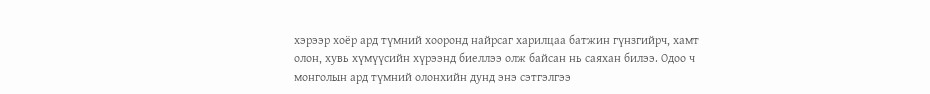хэрээр хоёр ард түмний хооронд найрсаг харилцаа батжин гүнзгийрч, хамт олон, хувь хүмүүсийн хүрээнд биеллээ олж байсан нь саяхан билээ. Одоо ч монголын ард түмний олонхийн дунд энэ сэтгэлгээ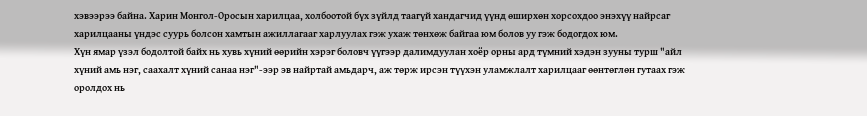хэвээрээ байна. Харин Монгол-Оросын харилцаа, холбоотой бүх зүйлд таагүй хандагчид үүнд өширхөн хорсохдоо энэхүү найрсаг харилцааны үндэс суурь болсон хамтын ажиллагааг харлуулах гэж ухаж төнхөж байгаа юм болов уу гэж бодогдох юм.
Хүн ямар үзэл бодолтой байх нь хувь хүний өөрийн хэрэг боловч үүгээр далимдуулан хоёр орны ард түмний хэдэн зууны турш "айл хүний амь нэг, саахалт хүний санаа нэг"-ээр эв найртай амьдарч, аж төрж ирсэн түүхэн уламжлалт харилцааг өөнтөглөн гутаах гэж оролдох нь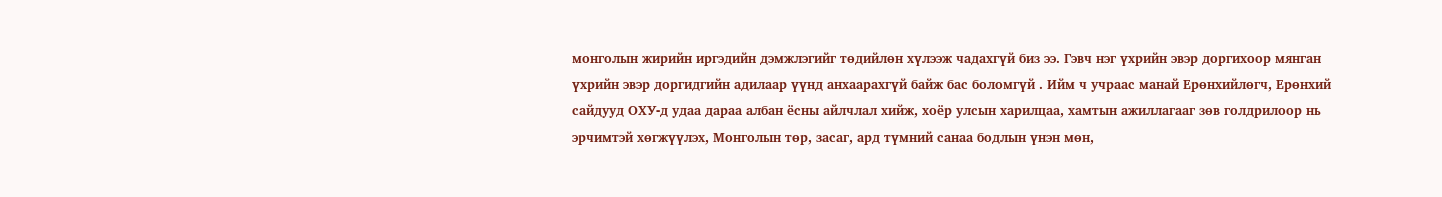монголын жирийн иргэдийн дэмжлэгийг төдийлөн хүлээж чадахгүй биз ээ. Гэвч нэг үхрийн эвэр доргихоор мянган үхрийн эвэр доргидгийн адилаар үүнд анхаарахгүй байж бас боломгүй . Ийм ч учраас манай Ерөнхийлөгч, Ерөнхий сайдууд ОХУ-д удаа дараа албан ёсны айлчлал хийж, хоёр улсын харилцаа, хамтын ажиллагааг зөв голдрилоор нь эрчимтэй хөгжүүлэх, Монголын төр, засаг, ард түмний санаа бодлын үнэн мөн,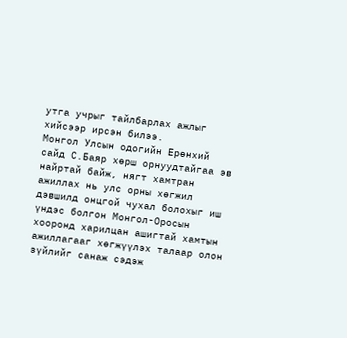утга учрыг тайлбарлах ажлыг хийсээр ирсэн билээ.
Монгол Улсын одогийн Ерөнхий сайд С.Баяр хөрш орнуудтайгаа эв найртай байж, нягт хамтран ажиллах нь улс орны хөгжил дэвшилд онцгой чухал болохыг иш үндэс болгон Монгол-Оросын хооронд харилцан ашигтай хамтын ажиллагааг хөгжүүлэх талаар олон зүйлийг санаж сэдэж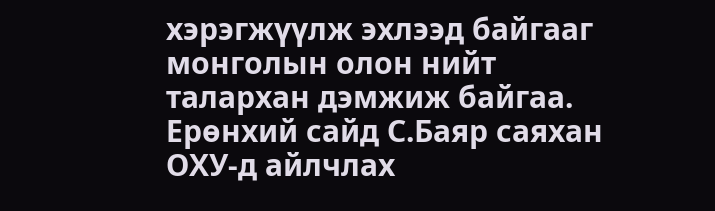хэрэгжүүлж эхлээд байгааг монголын олон нийт талархан дэмжиж байгаа.
Ерөнхий сайд С.Баяр саяхан ОХУ-д айлчлах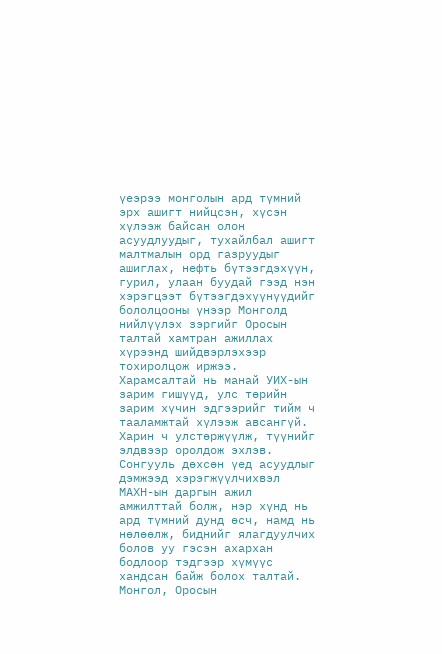үеэрээ монголын ард түмний эрх ашигт нийцсэн, хүсэн хүлээж байсан олон асуудлуудыг, тухайлбал ашигт малтмалын орд газруудыг ашиглах, нефть бүтээгдэхүүн, гурил, улаан буудай гээд нэн хэрэгцээт бүтээгдэхүүнүүдийг бололцооны үнээр Монголд нийлүүлэх зэргийг Оросын талтай хамтран ажиллах хүрээнд шийдвэрлэхээр тохиролцож иржээ. Харамсалтай нь манай УИХ-ын зарим гишүүд, улс төрийн зарим хүчин эдгээрийг тийм ч тааламжтай хүлээж авсангүй. Харин ч улстөржүүлж, түүнийг элдвээр оролдож эхлэв.
Сонгууль дөхсөн үед асуудлыг дэмжээд хэрэгжүүлчихвэл МАХН-ын даргын ажил амжилттай болж, нэр хүнд нь ард түмний дунд өсч, намд нь нөлөөлж, биднийг ялагдуулчих болов уу гэсэн ахархан бодлоор тэдгээр хүмүүс хандсан байж болох талтай.
Монгол, Оросын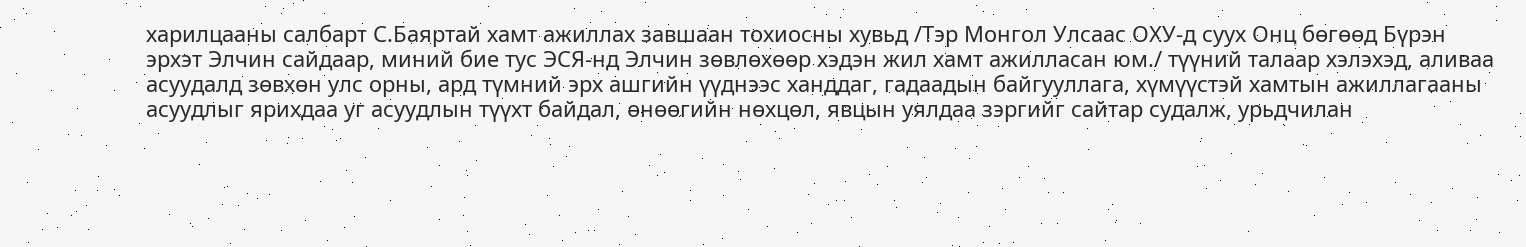харилцааны салбарт С.Баяртай хамт ажиллах завшаан тохиосны хувьд /Тэр Монгол Улсаас ОХУ-д суух Онц бөгөөд Бүрэн эрхэт Элчин сайдаар, миний бие тус ЭСЯ-нд Элчин зөвлөхөөр хэдэн жил хамт ажилласан юм./ түүний талаар хэлэхэд, аливаа асуудалд зөвхөн улс орны, ард түмний эрх ашгийн үүднээс ханддаг, гадаадын байгууллага, хүмүүстэй хамтын ажиллагааны асуудлыг ярихдаа уг асуудлын түүхт байдал, өнөөгийн нөхцөл, явцын уялдаа зэргийг сайтар судалж, урьдчилан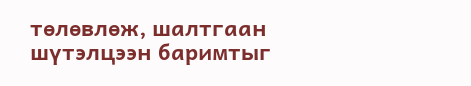төлөвлөж, шалтгаан шүтэлцээн баримтыг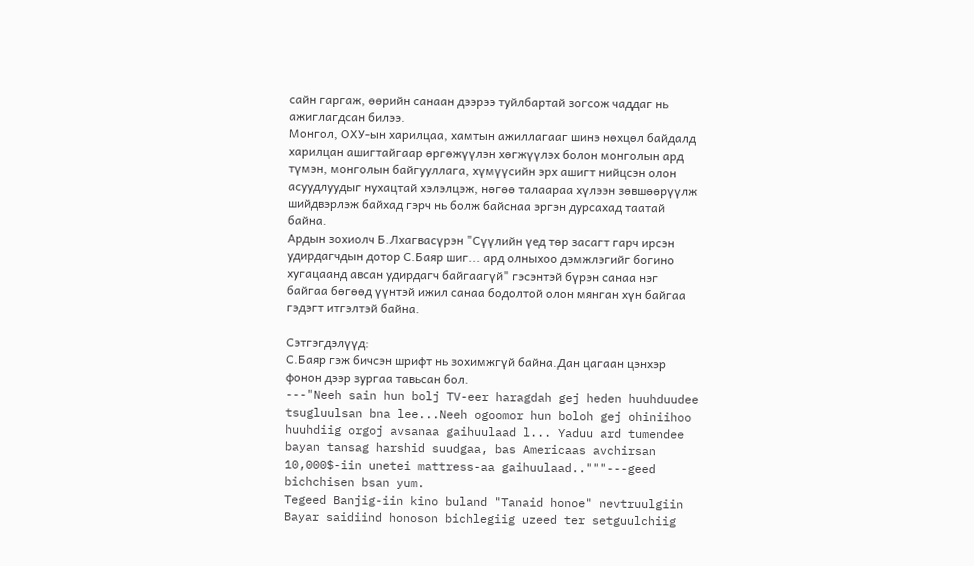сайн гаргаж, өөрийн санаан дээрээ туйлбартай зогсож чаддаг нь ажиглагдсан билээ.
Монгол, ОХУ-ын харилцаа, хамтын ажиллагааг шинэ нөхцөл байдалд харилцан ашигтайгаар өргөжүүлэн хөгжүүлэх болон монголын ард түмэн, монголын байгууллага, хүмүүсийн эрх ашигт нийцсэн олон асуудлуудыг нухацтай хэлэлцэж, нөгөө талаараа хүлээн зөвшөөрүүлж шийдвэрлэж байхад гэрч нь болж байснаа эргэн дурсахад таатай байна.
Ардын зохиолч Б.Лхагвасүрэн "Сүүлийн үед төр засагт гарч ирсэн удирдагчдын дотор С.Баяр шиг... ард олныхоо дэмжлэгийг богино хугацаанд авсан удирдагч байгаагүй" гэсэнтэй бүрэн санаа нэг байгаа бөгөөд үүнтэй ижил санаа бодолтой олон мянган хүн байгаа гэдэгт итгэлтэй байна.

Сэтгэгдэлүүд:
С.Баяр гэж бичсэн шрифт нь зохимжгүй байна.Дан цагаан цэнхэр фонон дээр зургаа тавьсан бол.
---"Neeh sain hun bolj TV-eer haragdah gej heden huuhduudee tsugluulsan bna lee...Neeh ogoomor hun boloh gej ohiniihoo huuhdiig orgoj avsanaa gaihuulaad l... Yaduu ard tumendee bayan tansag harshid suudgaa, bas Americaas avchirsan 10,000$-iin unetei mattress-aa gaihuulaad.."""---geed bichchisen bsan yum.
Tegeed Banjig-iin kino buland "Tanaid honoe" nevtruulgiin Bayar saidiind honoson bichlegiig uzeed ter setguulchiig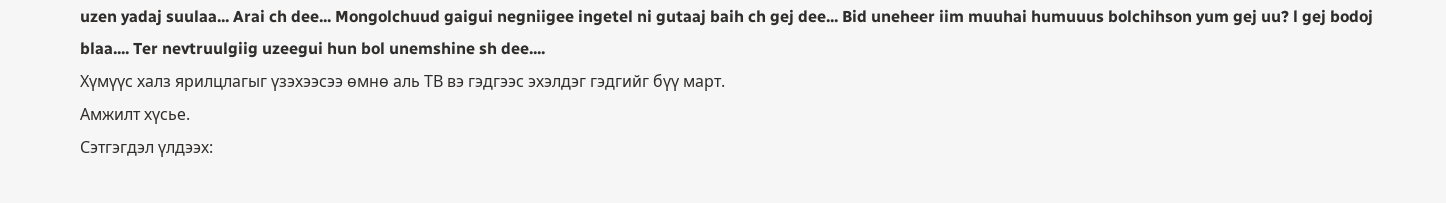uzen yadaj suulaa... Arai ch dee... Mongolchuud gaigui negniigee ingetel ni gutaaj baih ch gej dee... Bid uneheer iim muuhai humuuus bolchihson yum gej uu? l gej bodoj blaa.... Ter nevtruulgiig uzeegui hun bol unemshine sh dee....
Хүмүүс халз ярилцлагыг үзэхээсээ өмнө аль ТВ вэ гэдгээс эхэлдэг гэдгийг бүү март.
Амжилт хүсье.
Сэтгэгдэл үлдээх: